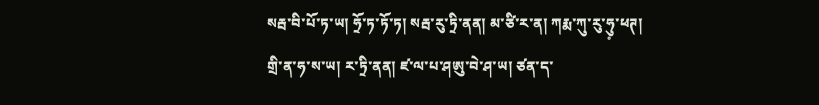སརྦ་བི་པོ་ཏ་ཡ། ཧྲོ་ཏ་ཏོ་ཏ། སརྦ་རུ་ཏྲི་ནན། མ་ཙི་ར་ན། ཀརྨ་ཀུ་རུ་ཧུ༷་ཕཊ། གྲི་ན་ཧ་ས་ཡ། ར་ཏྲི་ནན། ཛ་ལ་པ་ཤཨུ་བེ་ཤ་ཡ། ཙན་ད་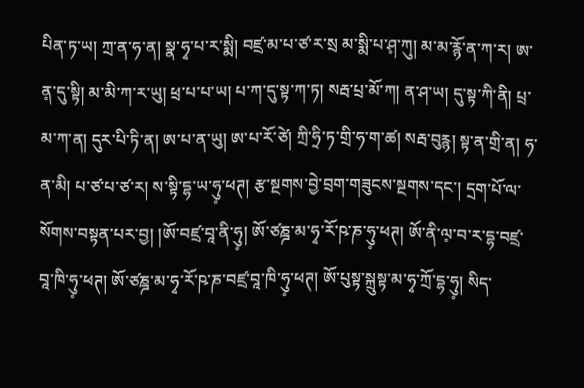པིན་ཏ་ཡ། ཀྲ་ན་ཧ་ན། སྣ་ཧྭ་པ་ར་སྨི། བཛྲ་མ་པ་ཙ་ར་སྲ མ་སྨི་པ་ཤ༷་ཀུ། མ་མ་རྙོ་ན་ཀ་ར། ཨ་ན༷་དུ་སྟི། མ་མི་ཀ་ར་ཡུ། ཕྲ་པ་པ་ཡ། པ་ཀ་དུ་སྟ་ཀ་ཏ། སརྦ་པྲ་མོ་ཀ། ན་ཤ་ཡ། དུ་སྟ་ཀི་ནི། པྲ་མ་ཀ་ན། དུར་པི་ཏི་ན། ཨ་པ་ན་ཡུ། ཨ་པ་རོ་ཙེ། ཀྲི་ཧྲི་ཏ་གྲི་ཧ་ག་ཚ། སརྦ་བུརྙ། སྟ་ན་གྲི་ན། ཧ་ན་མི། པ་ཙ་པ་ཙ་ར། ས་སྟི་དྷ་ཡ་ཧུ༷་ཕཊ། རྩ་སྔགས་བྱེ་བྲག་གཟུངས་སྔགས་དང་། དྲག་པོ་ལ་སོགས་བསྟན་པར་བྱ། །ཨོ་བཛྲ་བཱ་ནི་ཧུ༷། ཨོ་ཙཎྜ་མ་ཧྭ་རོ་ཥ་ཎ་ཧུ༷་ཕཊ། ཨོ་ནི་ལ༷་བ་ར་དྷ་བཛྲ་བཱ་ཁི་ཧུ༷་ཕཊ། ཨོ་ཙཎྜ་མ་ཧྭ་རོ་ཥ་ཎ་བཛྲ་བཱ་ཁི་ཧུ༷་ཕཊ། ཨོ་པུསྟ་སྐྲུསྟ་མ་ཧྭ་ཀྲོ་དྷ་ཧུ༷། སིད་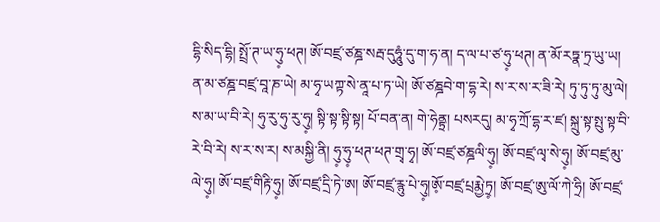དྷི་སིད་དྷི། སྤྲོ་ཊ་ཡ་ཧུ༷་ཕཊ། ཨོ་བཛྲ་ཙཎྜ་སརྦ་དུཧཱུཾ་དུ་ག་ཧ་ན། ད་ལ་པ་ཙ་ཧུ༷་ཕཊ། ན་མོ་རཏྣ་ཏྲ་ཡུ་ཡ། ན་མ་ཙཎྜ་བཛྲ་བཱ་ཎ་ཡེ། མ་ཧྭ་ཡཀྟ་སེ་ནཱ་པ་ཏ་ཡེ། ཨོ་ཙཎྜབེ་ག་དྷ་རེ། ས་ར་ས་ར་ཟི་རེ། ཏུ་ཏུ་ཏུ་མུ་ལེ། ས་མ་ཡ་བི་རེ། ཧུ་རུ་ཧུ་རུ་ཧུ༷། སྟི་སྟ་སྟི་སྟ། པོ་བན་ན། གེ་ཧེནྟྲ། པསརདུ། མ་ཧྭ་ཀྲོ་དྷ་ར་ཛ། སྐྲུ་སྟ་སྤུ་སྟ་བི་རེ་བི་རེ། ས་ར་ས་ར། ས་མསྐྱི་ནི། ཧུ༷་ཧུ༷་ཕཊ་ཕཊ་གྲྭ་ཧྭ། ཨོ་བཛྲ་ཙཎྜལི་ཧུ༷། ཨོ་བཛྲ་ལྭ་སེ་ཧུ༷། ཨོ་བཛྲ་མུ་ལེ་ཧུ༷། ཨོ་བཛྲ་གིརྟི་ཧུ༷། ཨོ་བཛྲ་དྲི་ཏེ་ཨ། ཨོ་བཛྲ་རྙུ་པེ་ཧུ༷།ཨོ༷་བཛྲ་པྲརྨྱེ་ཏྲ༷། ཨོ་བཛྲ་ཨུ་ལོ་ཀེ་ཧྲི། ཨོ་བཛྲ་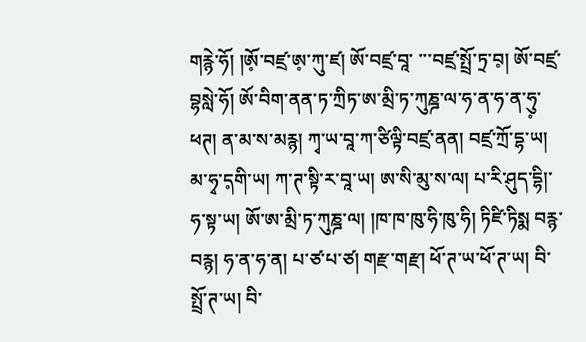གརྙེ་ཧོ། །ཨོ༷་བཛྲ་ཨ༷་ཀུ་ཛ། ཨོ་བཛྲ་བཱ་ ་་་བཛྲ་སྤྲོ་ཏྲ་བ༷། ཨོ་བཛྲ་བྷསླེ་ཧོ། ཨོ་བིག་ནན་ཏ་ཀྲིཏ་ཨ་མྲི་ཏ་ཀུཎྜ་ལ་ཧ་ན་ཧ་ན་ཧུ༷་ཕཊ། ན་མ་ས་མརྙ། ཀྭ་ཡ་བཱ་ཀ་ཙིལྟི་བཛྲ་ནན། བཛྲ་ཀྲོ་དྷ་ཡ། མ་ཧྭ་ད༷གི་ཡ། ཀ་ཊ་སྟི་ར་བཱ་ཡ། ཨ་སི་མུ་ས་ལ། པ་རི་ཤུད་དྷི།་ཧ་སྟ་ཡ། ཨོ་ཨ་མྲི་ཏ་ཀུཎྜ་ལ། །ཁ་ཁ་ཁུ་ཧི་ཁུ་ཧི། ཏིཛི་ཏིསྨ བརྙ་བརྙ། ཧ་ན་ཧ་ན། པ་ཙ་པ་ཙ། གརྫ་གརྫ། ཕོ་ཊ་ཡ་ཕོ་ཊ་ཡ། བི་སྤྲོ་ཊ་ཡ། བི་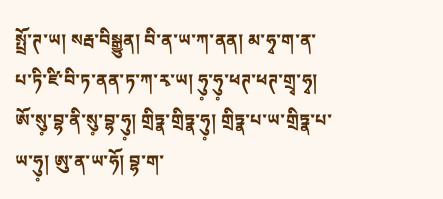སྤྲོ་ཊ་ཡ། སརྦ་བིསྒྱུན། བི་ན་ཡ་ཀ་ནན། མ་ཧྭ་ག་ན་པ་ཏི་ཛི་བི་ཏ་ནན་ཏ་ཀ་རྭ་ཡ། ཧུ༷་ཧུ༷་ཕཊ་ཕཊ་གྲྭ་ཧྭ། ཨོ་སུ༷་བྷ་ནི་སུ༷་བྷ་ཧུ༷། གྲིཏྣ་གྲིཏྣ་ཧུ༷། གྲིཏྣ་པ་ཡ་གྲིཏྣ་པ་ཡ་ཧུ༷། ཨུ་ན་ཡ་ཧོ། བྷ་ག་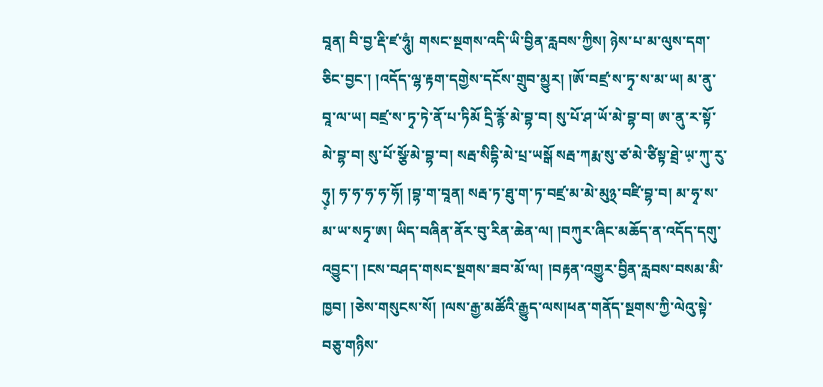བཱན། བི་བྱ་རྡི་ཛ་ཧཱུཾ། གསང་སྔགས་འདི་ཡི་བྱིན་རླབས་ཀྱིས། ཉེས་པ་མ་ལུས་དག་ཅིང་བྱང་། །འདོད་ལྷ་རྟག་དགྱེས་དངོས་གྲུབ་མྱུར། །ཨོ་བཛྲ་ས་ཏྭ་ས་མ་ཡ། མ་ནུ་བཱ་ལ་ཡ། བཛྲ་ས་ཏྭ་ཏེ་ནོ་པ་ཏིམོ དྲི་རྙོ་མེ་བྷ་བ། སུ་པོ་ཤ་ཡོ་མེ་བྷ་བ། ཨ་ནུ་ར་སྟོ་མེ་བྷ་བ། སུ་པོ་སྩོ་མེ་བྷ་བ། སརྦ་སིདྷི་མེ་པྲ་ཡསྒོ སརྦ་ཀརྨ་སུ་ཙ་མེ་ཙིསྟ་ཐྲེ་ཡ༷་ཀུ་རུ་ཧུ༷། ཧ་ཧ་ཧ་ཧ་ཧོ། །བྷ་ག་བཱན། སརྦ་ཏ་ཐུ་ག་ཏ་བཛྲ་མ་མེ་མུ྅་བཛི་བྷ་བ། མ་ཧྭ་ས་མ་ཡ་སཏྭ་ཨ། ཡིད་བཞིན་ནོར་བུ་རིན་ཆེན་ལ། །བཀུར་ཞིང་མཆོད་ན་འདོད་དགུ་འབྱུང་། །ངས་བཤད་གསང་སྔགས་ཟབ་མོ་ལ། །བརྟན་འགྱུར་བྱིན་རླབས་བསམ་མི་ཁྱབ། །ཅེས་གསུངས་སོ། །ལས་རྒྱ་མཚོའི་རྒྱུད་ལས།ཕན་གནོད་སྔགས་ཀྱི་ལེའུ་སྟེ་བཅུ་གཉིས་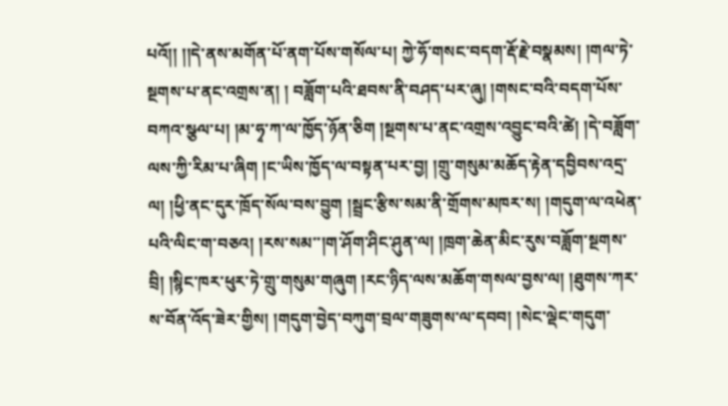པའོ།། །།དེ་ནས་མགོན་པོ་ནག་པོས་གསོལ་པ། ཀྱེ་ཧོ་གསང་བདག་རྡོ་རྗེ་བསྣམས། །གལ་ཏེ་སྔགས་པ་ནང་འགྲས་ན། ། བཟློག་པའི་ཐབས་ནི་བཤད་པར་ཞུ། །གསང་བའི་བདག་པོས་བཀའ་སྩལ་པ། །མ་ཧྭ་ཀ་ལ་ཁྱོད་ཉོན་ཅིག །སྔགས་པ་ནང་འགྲས་འབྱུང་བའི་ཚེ། །དེ་བཟློག་ལས་ཀྱི་རིམ་པ་ཞིག །ང་ཡིས་ཁྱོད་ལ་བསྟན་པར་བྱ། །གྲུ་གསུམ་མཆོད་རྟེན་དབྱིབས་འདྲ་ལ། །ཕྱི་ནང་དུར་ཁྲོད་སོལ་བས་བྱུག །སྦྲང་རྩིས་སམ་ནི་གྲོགས་མཁར་ས། །གདུག་ལ་འཕེན་པའི་ལིང་ག་བཅའ། །རས་སམ་་།ག་ཤོག་ཤིང་ཤུན་ལ། །ཁྲག་ཆེན་མིང་རུས་བཟློག་སྔགས་བྲི། །སྙིང་ཁར་ཕུར་ཏེ་གྲུ་གསུམ་གཞུག །རང་ཉིད་ལས་མཆོག་གསལ་བྱས་ལ། །ཐུགས་ཀར་ས་བོན་འོད་ཟེར་གྱིས། །གདུག་བྱེད་བཀུག་བྲལ་གཟུགས་ལ་དབབ། །སེང་ལྡེང་གདུག་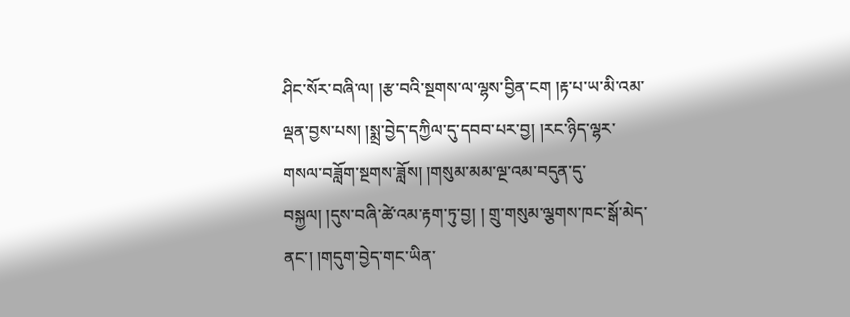ཤིང་སོར་བཞི་ལ། །རྩ་བའི་སྔགས་ལ་ལྷས་བྱིན་ངག །རྟ་པ་ཡ་མི་འམ་ལྡན་བྱས་པས། །སྨྲ་བྱེད་དཀྱིལ་དུ་དབབ་པར་བྱ། །རང་ཉིད་ལྷར་གསལ་བཟློག་སྔགས་ཟློས། །གསུམ་མམ་ལྔ་འམ་བདུན་དུ་བསྐྱལ། །དུས་བཞི་ཚེ་འམ་རྟག་ཏུ་བྱ། ། གྲུ་གསུམ་ལྕགས་ཁང་སྒོ་མེད་ནང་། །གདུག་བྱེད་གང་ཡིན་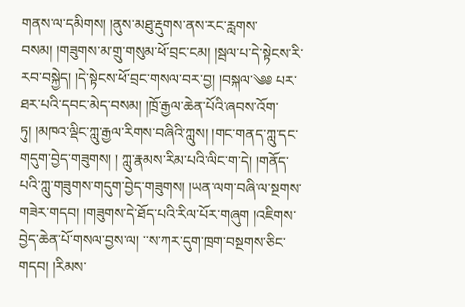གནས་ལ་དམིགས། །ནུས་མཐུ་རྡུགས་ནས་རང་རླགས་བསམ། །གཟུགས་མ་གྲུ་གསུམ་ཕོ་བྲང་ངམ། །སྦལ་པ་དེ་སྟེངས་རི་རབ་བསྐྱེད། །དེ་སྟེངས་ཕོ་བྲང་གསལ་བར་བྱ། །བསྐལ་༄༅ པར་ཐར་པའི་དབང་མེད་བསམ། །ཁྲོ་རྒྱལ་ཆེན་པོའི་ཞབས་འོག་ཏུ། །མཁའ་ལྡིང་ཀླུ་རྒྱལ་རིགས་བཞིའི་ཀླུས། །གང་གནད་ཀླུ་དང་གདུག་བྱེད་གཟུགས། ། ཀླུ་རྣམས་རིམ་པའི་ལིང་ག་དེ། །གནོད་པའི་ཀླུ་གཟུགས་གདུག་བྱེད་གཟུགས། །ཡན་ལག་བཞི་ལ་སྔགས་གཟེར་གདབ། །གཟུགས་དེ་ཐོད་པའི་རིལ་པོར་གཞུག །འཇིགས་བྱེད་ཆེན་པོ་གསལ་བྱས་ལ། ་་ས་ཀར་དུག་ཁྲག་བསྔགས་ཅིང་གདབ། །རིམས་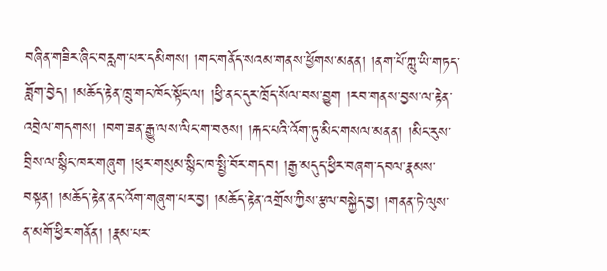བཞིན་གཟིར་ཞིང་བརླག་པར་དམིགས། །གང་གནོད་སའམ་གནས་ཕྱོགས་མནན། །ནག་པོ་ཀླུ་ཡི་གཏད་ཟློག་བྱེད། །མཆོད་རྟེན་ཁྲུ་གང་ཁོང་སྟོང་ལ། །ཕྱི་ནང་དུར་ཁྲོད་སོལ་བས་བྱུག །རབ་གནས་བྱས་ལ་རྟེན་འབྲེལ་གདགས། །བག་ཟན་རྒྱུ་ལས་ལིང་ག་བཅས། །རྐང་པའི་འོག་ཏུ་མིང་གསལ་མནན། །མིང་རུས་བྲིས་ལ་སྙིང་ཁར་གཞུག །ཕུར་གསུམ་སྙིང་ཁ་སྤྱི་བོར་གདབ། །རྒྱ་མདུད་ཕྱིར་བཞག་དབལ་རྣམས་བསྟན། །མཆོད་རྟེན་ནང་འོག་གཞུག་པར་བྱ། །མཆོད་རྟེན་འགྲོས་ཀྱིས་རྩལ་བསྐྱེད་བྱ། །གནན་ཏེ་ལུས་ན་མགོ་ཕྱིར་གནོན། །རྣམ་པར་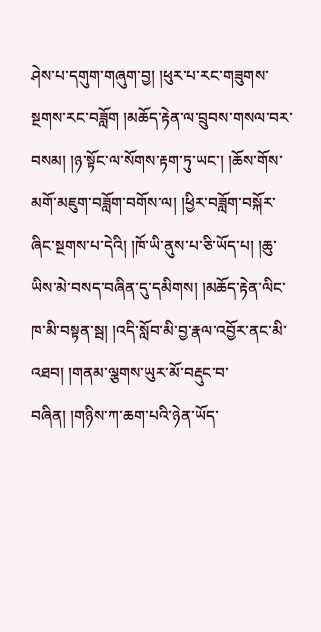ཤེས་པ་དགུག་གཞུག་བྱ། །ཕུར་པ་རང་གཟུགས་སྔགས་རང་བཟློག །མཆོད་རྟེན་ལ་བྲུབས་གསལ་བར་བསམ། །ཉ་སྟོང་ལ་སོགས་རྟག་ཏུ་ཡང་། །ཆོས་གོས་མགོ་མཇུག་བཟློག་བགོས་ལ། །ཕྱིར་བཟློག་བསྐོར་ཞིང་སྔགས་པ་དེའི། །ཁོ་ཡི་ནུས་པ་ཅི་ཡོད་པ། །ཆུ་ཡིས་མེ་བསད་བཞིན་དུ་དམིགས། །མཆོད་རྟེན་ལིང་ཁ་མི་བསྟན་སྦ། །འདི་སློབ་མི་བྱ་རྣལ་འབྱོར་ནང་མི་འཐབ། །གནམ་ལྕགས་ཡུར་མོ་བརྡུང་བ་བཞིན། །གཉིས་ཀ་ཆག་པའི་ཉེན་ཡོད་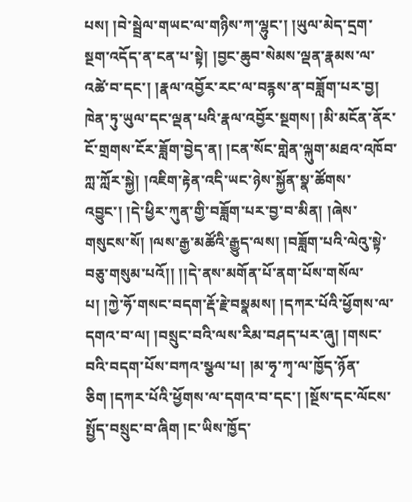པས། །བེ་སྦྲེལ་གཡང་ལ་གཉིས་ཀ་ལྷུང་། །ཡུལ་མེད་དྲག་ སྔག་འདོད་ན་ངན་པ་སྟེ། །བྱང་ཆུབ་སེམས་ལྡན་རྣམས་ལ་འཚེ་བ་དང་། །རྣལ་འབྱོར་རང་ལ་བརྙས་ན་བཟློག་པར་བྱ། ཁེན་ཏུ་ཡུལ་དང་ལྡན་པའི་རྣལ་འབྱོར་སྔགས། །མི་མངོན་ནོར་ངོ་གྲགས་ངོར་ཟློག་བྱེད་ན། །ངན་སོང་གླེན་ལྐུག་མཐའ་འཁོབ་ཀླ་ཀློར་སྐྱེ། །འཇིག་རྟེན་འདི་ཡང་ཉེས་སྐྱོན་སྣ་ཚོགས་འབྱུང་། །དེ་ཕྱིར་ཀུན་གྱི་བཟློག་པར་བྱ་བ་མིན། །ཞེས་གསུངས་སོ། །ལས་རྒྱ་མཚོའི་རྒྱུད་ལས། །བཟློག་པའི་ལེའུ་སྟེ་བཅུ་གསུམ་པའོ།། །།དེ་ནས་མགོན་པོ་ནག་པོས་གསོལ་པ། །ཀྱེ་ཧོ་གསང་བདག་རྡོ་རྗེ་བསྣམས། །དཀར་པོའི་ཕྱོགས་ལ་དགའ་བ་ལ། །བསྲུང་བའི་ལས་རིམ་བཤད་པར་ཞུ། །གསང་བའི་བདག་པོས་བཀའ་སྩལ་པ། །མ་ཧྭ་ཀྭ་ལ་ཁྱོད་ཉོན་ཅིག །དཀར་པོའི་ཕྱོགས་ལ་དགའ་བ་དང་། །སྔོས་དང་ལོངས་སྤྱོད་བསྲུང་བ་ཞིག །ང་ཡིས་ཁྱོད་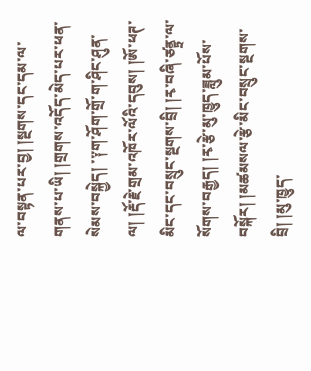ལ་བསྟན་པར་བྱ། །སྔགས་དང་དམ་ལ་གནས་པ་ཡི། །གྲགས་འདོད་མེད་པར་ཕན་སེམས་བསྐྱེད། ་༑ག་ཤོག་གྲོ་ག་ཤིང་ཤུན་ལ། །རྡོ་རྗེ་གྲམ་འཁོར་ལོའི་དབུས། །ཨོ་ཕཊ་མིང་དང་བསྲུང་སྔགས་བྲི། །རྭ་བཞི་ཙནྟྲ་ལ་སོགས་བརྒྱད། །རྭ་རྩེ་མུ་ཁྱུད་ཟླུམ་པོས་བསྐོར། །མཚམསལ་རྩེ་མིང་བསྲུང་སྔགས་བྲི། །མུ་ཁྱུད་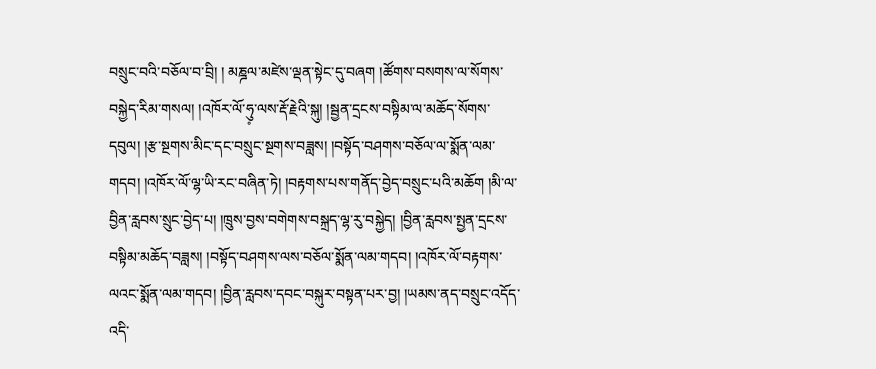བསྲུང་བའི་བཅོལ་བ་བྲི། ། མཎྜལ་མཛེས་ལྡན་སྟེང་དུ་བཞག །ཚོགས་བསགས་ལ་སོགས་བསྐྱེད་རིམ་གསལ། །འཁོར་ལོ་ཧུ༷་ལས་རྡོ་རྗེའི་སྐུ། །སྦྱན་དྲངས་བསྟིམ་ལ་མཆོད་སོགས་དབུལ། །རྩ་སྔགས་མིང་དང་བསྲུང་སྔགས་བཟླས། །བསྟོད་བཤགས་བཅོལ་ལ་སྨོན་ལམ་གདབ། །འཁོར་ལོ་ལྷ་ཡི་རང་བཞིན་ཏེ། །བརྟགས་པས་གནོད་བྱེད་བསྲུང་པའི་མཆོག །མི་ལ་བྱིན་རླབས་སྲུང་བྱེད་པ། །ཁྲུས་བྱས་བགེགས་བསྐྲད་ལྷ་རུ་བསྐྱེད། །བྱིན་རླབས་སྤྱན་དྲངས་བསྟིམ་མཆོད་བཟླས། །བསྟོད་བཤགས་ལས་བཅོལ་སྨོན་ལམ་གདབ། །འཁོར་ལོ་བརྟགས་ལའང་སྨོན་ལམ་གདབ། །བྱིན་རླབས་དབང་བསྐུར་བསྟན་པར་བྱ། །ཡམས་ནད་བསྲུང་འདོད་འདི་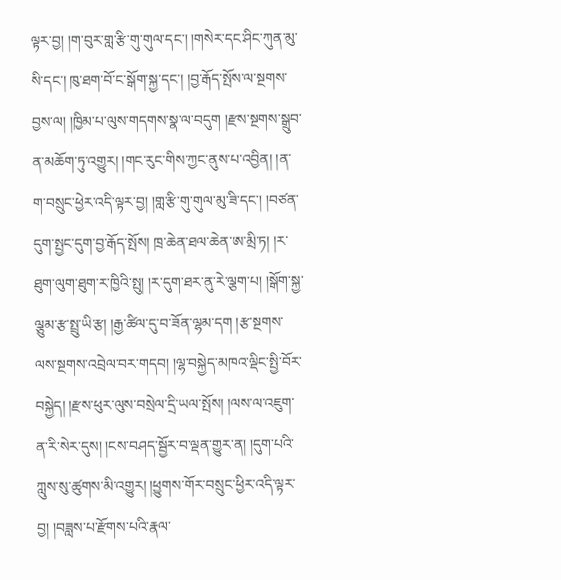ལྟར་བྱ། །ག་བུར་གླ་རྩི་གུ་གུལ་དང་། །གསེར་དང་ཤིང་ཀུན་མུ་སི་དང་། ཁུ་ཐག་བོ་ང་སྒོག་སྐྱ་དང་། །བྱ་རྒོད་སྤོས་ལ་སྔགས་བྱས་ལ། །ཁྱིམ་པ་ལུས་གདགས་སྣ་ལ་བདུག །རྫས་སྔགས་སྒྲུབ་ན་མཆོག་ཏུ་འགྱུར། །གང་རུང་གིས་ཀྱང་ནུས་པ་འབྱིན། །ན་ག་བསྲུང་ཕྱེར་འདི་ལྟར་བྱ། །གླ་རྩི་གུ་གུལ་མུ་ཟི་དང་། །བཙན་དུག་སྤྱང་དུག་བྱ་རྒོད་སྤོས། ཁྲ་ཆེན་ཐལ་ཆེན་ཨ་མྲི་ཏ། །ར་ཐུག་ལུག་ཐུག་ར་ཁྱིའི་སྤུ། །ར་དུག་ཐར་ནུ་རེ་ལྕག་པ། །སྒོག་སྐྱ་ལྕུམ་རྩ་སྤྲུ་ཡི་རྩ། །རྒྱ་ཚིལ་དུ་བ་ཟོན་ལྷམ་དག །རྩ་སྔགས་ལས་སྔགས་འབྲེལ་བར་གདབ། །ལྷ་བསྐྱེད་མཁའ་ལྡིང་སྤྱི་བོར་བསྐྱེད། །རྫས་ཕུར་ལུས་བསྲེལ་དྲི་ཡལ་སྤོས། །ལས་ལ་འཇུག་ན་རི་སེར་དུས། །ངས་བཤད་སྦྱོར་བ་ལྡན་གྱུར་ན། །དུག་པའི་ཀླུས་སུ་ཚུགས་མི་འགྱུར། །ཕྱུགས་གོར་བསྲུང་ཕྱིར་འདི་ལྟར་བྱ། །བཟླས་པ་རྫོགས་པའི་རྣལ་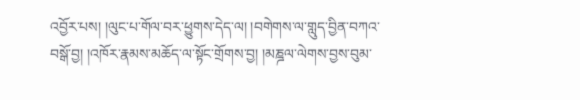འབྱོར་པས། །ལུང་པ་གོལ་བར་ཕྱུགས་དེད་ལ། །བགེགས་ལ་གླུད་བྱིན་བཀའ་བསྒོ་བྱ། །འཁོར་རྣམས་མཆོད་ལ་སྟོང་གྲོགས་བྱ། །མཎྜལ་ལེགས་བྱས་བུམ་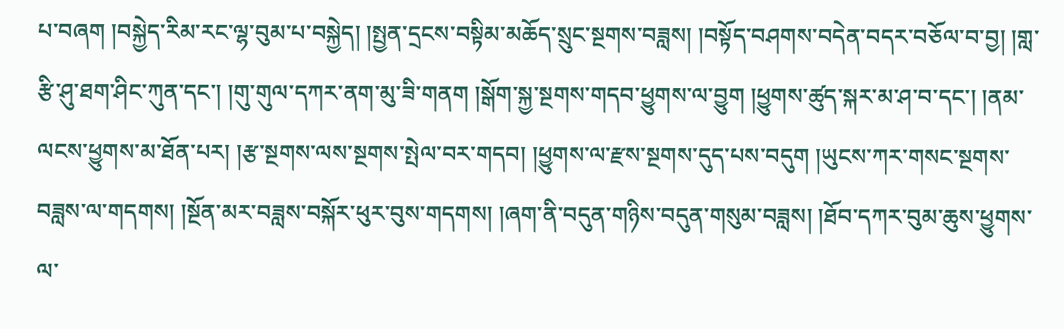པ་བཞག །བསྐྱེད་རིམ་རང་ལྷ་བུམ་པ་བསྐྱེད། །སྤྱན་དྲངས་བསྟིམ་མཆོད་སྲུང་སྔགས་བཟླས། །བསྟོད་བཤགས་བདེན་བདར་བཅོལ་བ་བྱ། །གླ་རྩི་ཤུ་ཐག་ཤིང་ཀུན་དང་། །གུ་གུལ་དཀར་ནག་མུ་ཟི་གནག །སྒོག་སྐྱ་སྔགས་གདབ་ཕྱུགས་ལ་བྱུག །ཕྱུགས་ཚུད་སྐར་མ་ཤ་བ་དང་། །ནམ་ལངས་ཕྱུགས་མ་ཐོན་པར། །རྩ་སྔགས་ལས་སྔགས་སྤེལ་བར་གདབ། །ཕྱུགས་ལ་རྫས་སྔགས་དུད་པས་བདུག །ཡུངས་ཀར་གསང་སྔགས་བཟླས་ལ་གདགས། །སྔོན་མར་བཟླས་བསྐོར་ཕུར་བུས་གདགས། །ཞག་ནི་བདུན་གཉིས་བདུན་གསུམ་བཟླས། །ཐོབ་དཀར་བུམ་ཆུས་ཕྱུགས་ལ་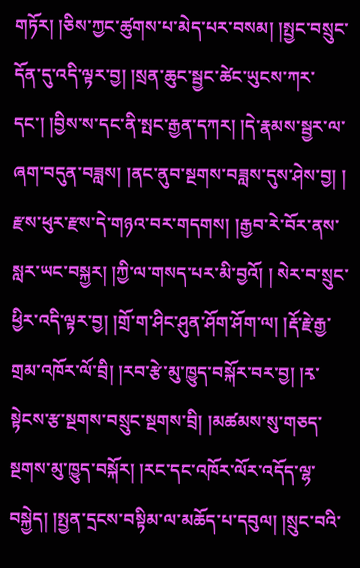གཏོར། །ཅིས་ཀྱང་ཚུགས་པ་མེད་པར་བསམ། །སྤྱང་བསྲུང་དོན་དུ་འདི་ལྟར་བྱ། །སྲན་ཆུང་སྦྱང་ཚེང་ཡུངས་ཀར་དང་། །བྱིས་ས་དང་ནི་སྤང་རྒྱན་དཀར། །དེ་རྣམས་སྦྱར་ལ་ཞག་བདུན་བཟླས། །ནང་ནུབ་སྔགས་བཟླས་དུས་ཤེས་བྱ། ། རྫས་ཕུར་རྫས་དེ་གཉའ་བར་གདགས། །རྒྱབ་རེ་བོར་ནས་སླར་ཡང་བསྐྱར། །ཀྱི་ལ་གསད་པར་མི་བྱའོ། ། སེར་བ་སྲུང་ཕྱིར་འདི་ལྟར་བྱ། །གྲོ་ག་ཤིང་ཤུན་ཤོག་ཤོག་ལ། །རྡོ་རྗེ་རྒྱ་གྲམ་འཁོར་ལོ་བྲི། །རབ་རྩེ་མུ་ཁྱུད་བསྐོར་བར་བྱ། །རྭ་སྟེངས་རྩ་སྔགས་བསྲུང་སྔགས་བྲི། །མཚམས་སུ་གཅད་སྔགས་མུ་ཁྱུད་བསྐོར། །རང་དང་འཁོར་ལོར་འདོད་ལྷ་བསྐྱེད། །སྤྱན་དྲངས་བསྟིམ་ལ་མཆོད་པ་དབུལ། །སྲུང་བའི་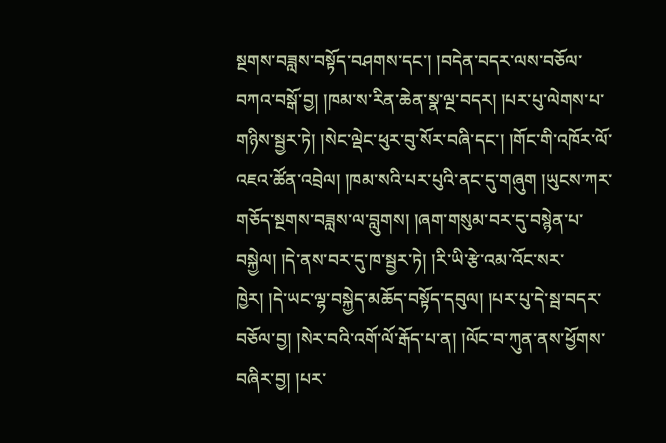སྔགས་བཟླས་བསྟོད་བཤགས་དང་། །བདེན་བདར་ལས་བཅོལ་བཀའ་བསྒོ་བྱ། །ཁམ་ས་རིན་ཆེན་སྣ་ལྔ་བདར། །པར་པུ་ལེགས་པ་གཉིས་སྦྱར་ཏེ། །སེང་ལྡེང་ཕུར་བུ་སོར་བཞི་དང་། །གོང་གི་འཁོར་ལོ་འཇའ་ཚོན་འབྲེལ། །ཁམ་སའི་པར་པུའི་ནང་དུ་གཞུག །ཡུངས་ཀར་གཅོད་སྔགས་བཟླས་ལ་བླུགས། །ཞག་གསུམ་བར་དུ་བསྙེན་པ་བསྐྱེལ། །དེ་ནས་བར་དུ་ཁ་སྦྱར་ཏེ། །རི་ཡི་རྩེ་འམ་འོང་སར་ཁྱེར། །དེ་ཡང་ལྷ་བསྐྱེད་མཆོད་བསྟོད་དབུལ། །པར་པུ་དེ་སྦ་བདར་བཅོལ་བྱ། །སེར་བའི་འགོ་ལོ་རྒོད་པ་ན། །ལོང་བ་ཀུན་ནས་ཕྱོགས་བཞིར་བྱ། །པར་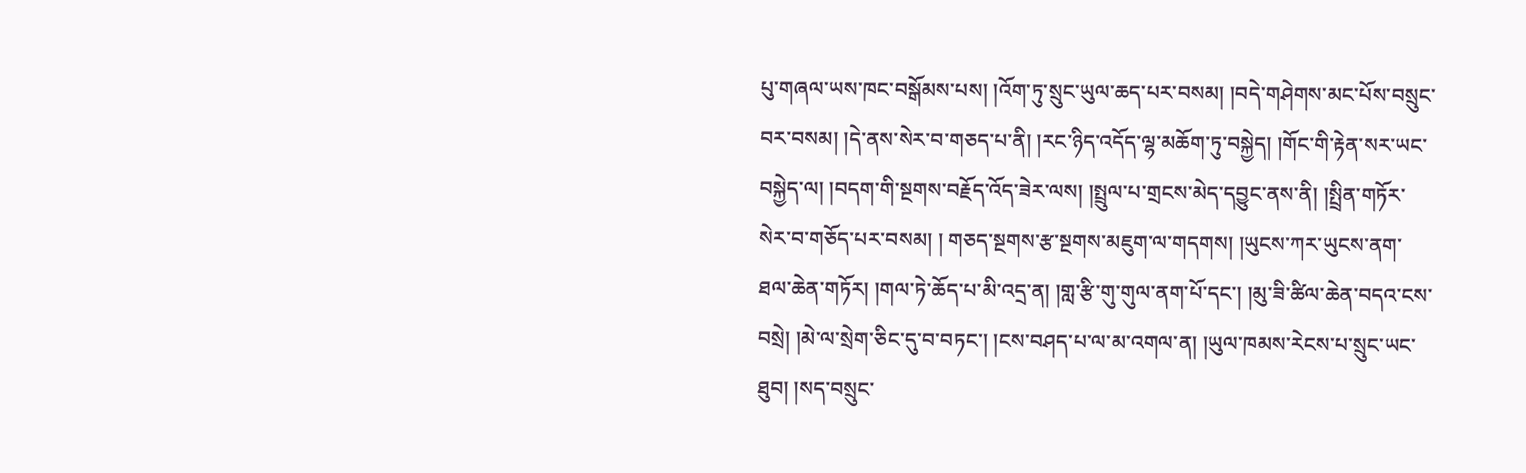པུ་གཞལ་ཡས་ཁང་བསྒོམས་པས། །འོག་ཏུ་སྲུང་ཡུལ་ཆད་པར་བསམ། །བདེ་གཤེགས་མང་པོས་བསྲུང་བར་བསམ། །དེ་ནས་སེར་བ་གཅད་པ་ནི། །རང་ཉིད་འདོད་ལྷ་མཆོག་ཏུ་བསྐྱེད། །གོང་གི་རྟེན་སར་ཡང་བསྐྱེད་ལ། །བདག་གི་སྔགས་བརྗོད་འོད་ཟེར་ལས། །སྤྲུལ་པ་གྲངས་མེད་དབྱུང་ནས་ནི། །སྤྲིན་གཏོར་སེར་བ་གཅོད་པར་བསམ། ། གཅད་སྔགས་རྩ་སྔགས་མཇུག་ལ་གདགས། །ཡུངས་ཀར་ཡུངས་ནག་ཐལ་ཆེན་གཏོར། །གལ་ཏེ་ཆོད་པ་མི་འདྲ་ན། །གླ་རྩི་གུ་གུལ་ནག་པོ་དང་། །མུ་ཟི་ཚིལ་ཆེན་བདའ་ངས་བསྲེ། །མེ་ལ་སྲེག་ཅིང་དུ་བ་བཏང་། །ངས་བཤད་པ་ལ་མ་འགལ་ན། །ཡུལ་ཁམས་རེངས་པ་སྲུང་ཡང་ཐུབ། །སད་བསྲུང་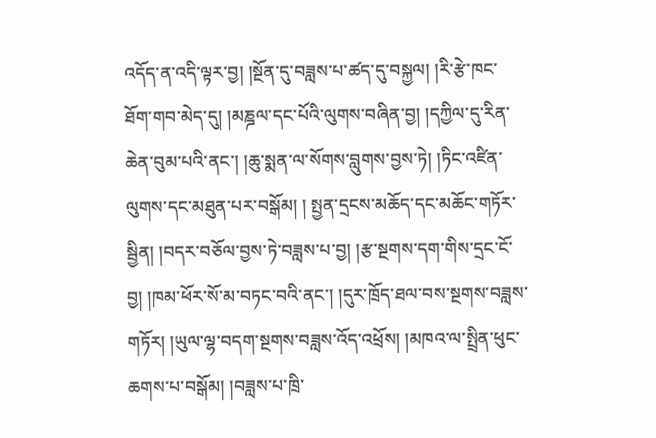འདོད་ན་འདི་ལྟར་བྱ། །སྔོན་དུ་བཟླས་པ་ཚད་དུ་བསྐྱལ། །རི་རྩེ་ཁང་ཐོག་གབ་མེད་དུ། །མཎྜལ་དང་པོའི་ལུགས་བཞིན་བྱ། །དཀྱིལ་དུ་རིན་ཆེན་བུམ་པའི་ནང་། །ཆུ་སྨན་ལ་སོགས་བླུགས་བྱས་ཏེ། །ཏིང་འཛིན་ལུགས་དང་མཐུན་པར་བསྒོམ། ། སྤྱན་དྲངས་མཆོད་དང་མཆོང་གཏོར་སྦྱིན། །བདར་བཅོལ་བྱས་ཏེ་བཟླས་པ་བྱ། །རྩ་སྔགས་དག་གིས་དྲང་ངོ་བྱ། །ཁམ་ཕོར་སོ་མ་བཏང་བའི་ནང་། །དུར་ཁྲོད་ཐལ་བས་སྔགས་བཟླས་གཏོར། །ཡུལ་ལྷ་བདག་སྔགས་བཟླས་འོད་འཕྲོས། །མཁའ་ལ་སྤྲིན་ཕུང་ཆགས་པ་བསྒོམ། །བཟླས་པ་ཁྲི་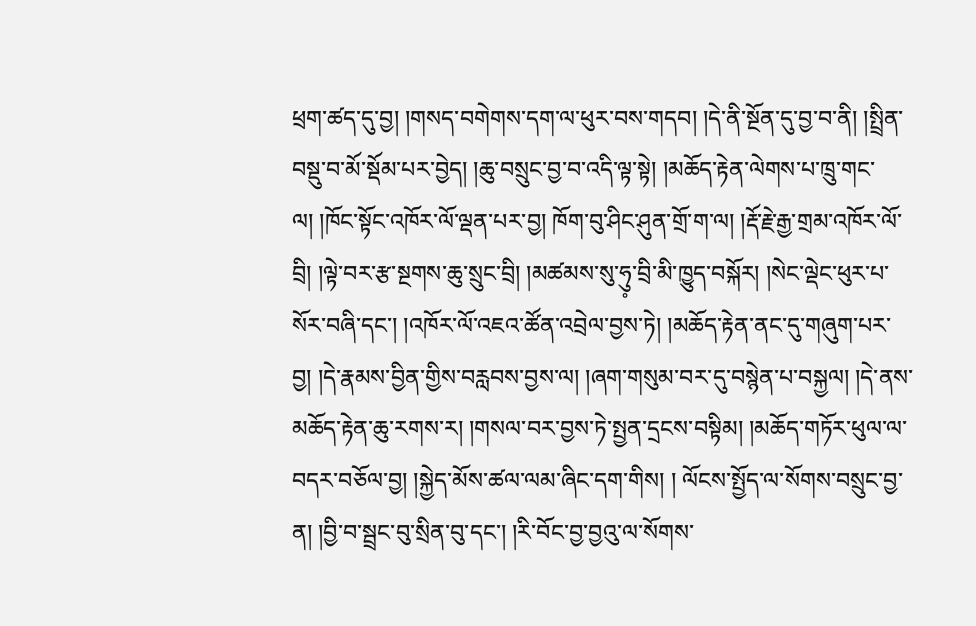ཕྲག་ཚད་དུ་བྱ། །གསད་བགེགས་དག་ལ་ཕུར་བས་གདབ། །དེ་ནི་སྔོན་དུ་བྱ་བ་ནི། །སྤྲིན་བསྡུ་བ་མོ་སྡོམ་པར་བྱེད། །ཆུ་བསྲུང་བྱ་བ་འདི་ལྟ་སྟེ། །མཆོད་རྟེན་ལེགས་པ་ཁྲུ་གང་ལ། །ཁོང་སྟོང་འཁོར་ལོ་ལྡན་པར་བྱ། ཁོག་བུ་ཤིང་ཤུན་གྲོ་ག་ལ། །རྡོ་རྗེ་རྒྱ་གྲམ་འཁོར་ལོ་བྲི། །ལྟེ་བར་རྩ་སྔགས་ཆུ་སྲུང་བྲི། །མཚམས་སུ་ཧུ༷་བྲི་མི་ཁྱུད་བསྐོར། །སེང་ལྡེང་ཕུར་པ་སོར་བཞི་དང་། །འཁོར་ལོ་འཇའ་ཚོན་འབྲེལ་བྱས་ཏེ། །མཆོད་རྟེན་ནང་དུ་གཞུག་པར་བྱ། །དེ་རྣམས་བྱིན་གྱིས་བརླབས་བྱས་ལ། །ཞག་གསུམ་བར་དུ་བསྙེན་པ་བསྐྱལ། །དེ་ནས་མཆོད་རྟེན་ཆུ་རགས་ར། །གསལ་བར་བྱས་ཏེ་སྤྱན་དྲངས་བསྟིམ། །མཆོད་གཏོར་ཕུལ་ལ་བདར་བཅོལ་བྱ། །སྐྱེད་མོས་ཚལ་ལམ་ཞིང་དག་གིས། ། ལོངས་སྤྱོད་ལ་སོགས་བསྲུང་བྱ་ན། །བྱི་བ་སྦྲང་བུ་སྲིན་བུ་དང་། །རི་བོང་བྱ་བྱའུ་ལ་སོགས་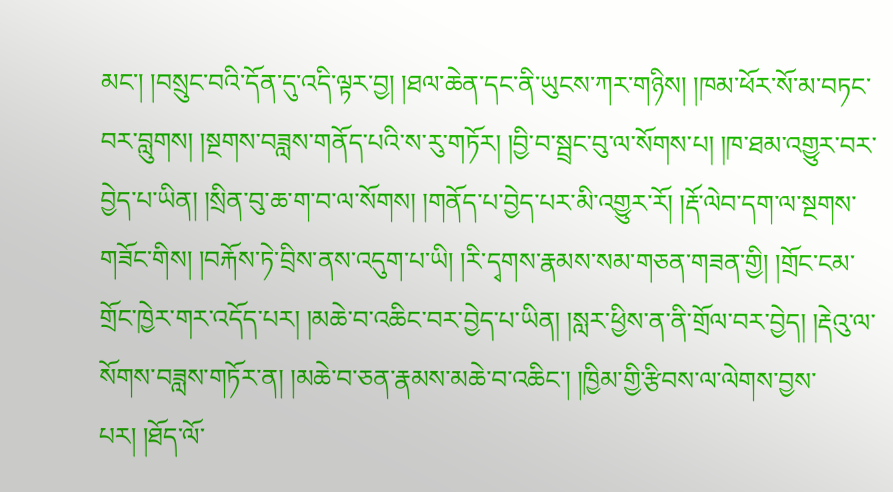མང་། །བསྲུང་བའི་དོན་དུ་འདི་ལྟར་བྱ། །ཐལ་ཆེན་དང་ནི་ཡུངས་ཀར་གཉིས། །ཁམ་ཕོར་སོ་མ་བཏང་བར་བླུགས། །སྔགས་བཟླས་གནོད་པའི་ས་རུ་གཏོར། །བྱི་བ་སྦྲང་བུ་ལ་སོགས་པ། །ཁ་ཐམ་འགྱུར་བར་བྱེད་པ་ཡིན། །སྲིན་བུ་ཆ་ག་བ་ལ་སོགས། །གནོད་པ་བྱེད་པར་མི་འགྱུར་རོ། །རྡོ་ལེབ་དག་ལ་སྔགས་གཟོང་གིས། །བརྐོས་ཏེ་བྲིས་ནས་འདུག་པ་ཡི། །རི་དྭགས་རྣམས་སམ་གཅན་གཟན་གྱི། །གྲོང་ངམ་གྲོང་ཁྱེར་གར་འདོད་པར། །མཆེ་བ་འཆིང་བར་བྱེད་པ་ཡིན། །སླར་ཕྱིས་ན་ནི་གྲོལ་བར་བྱེད། །རྡེའུ་ལ་སོགས་བཟླས་གཏོར་ན། །མཆེ་བ་ཅན་རྣམས་མཆེ་བ་འཆིང་། །ཁྱིམ་གྱི་རྩིབས་ལ་ལེགས་བྱས་པར། །ཐོད་ལོ་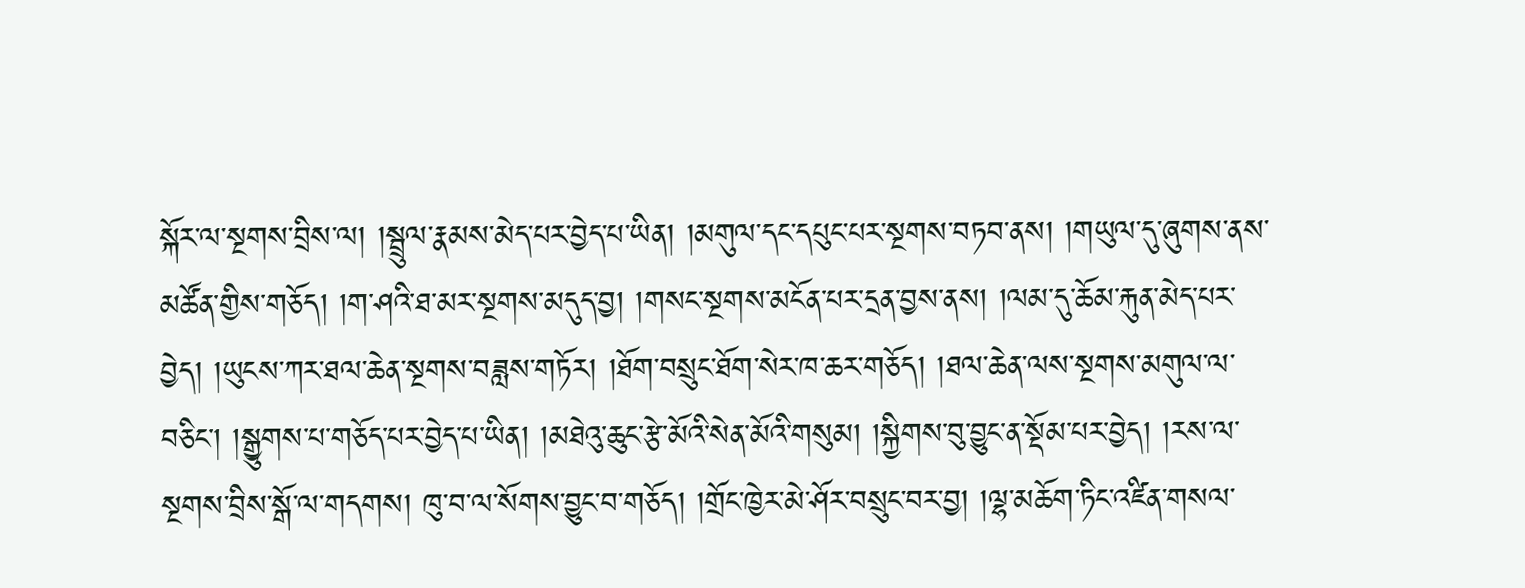སྐོར་ལ་སྔགས་བྲིས་ལ། །སྦྲུལ་རྣམས་མེད་པར་བྱེད་པ་ཡིན། །མགུལ་དང་དཔུང་པར་སྔགས་བཏབ་ནས། །གཡུལ་དུ་ཞུགས་ནས་མཚོན་གྱིས་གཅོད། །ག་ཤའི་ཐ་མར་སྔགས་མདུད་བྱ། །གསང་སྔགས་མངོན་པར་དྲན་བྱས་ནས། །ལམ་དུ་ཆོམ་རྐུན་མེད་པར་བྱེད། །ཡུངས་ཀར་ཐལ་ཆེན་སྔགས་བཟླས་གཏོར། །ཐོག་བསྲུང་ཐོག་སེར་ཁ་ཆར་གཅོད། །ཐལ་ཆེན་ལས་སྔགས་མགུལ་ལ་བཅིང་། །སྒྱུགས་པ་གཅོད་པར་བྱེད་པ་ཡིན། །མཐེའུ་ཆུང་རྩེ་མོའི་སེན་མོའི་གསུམ། །སྐྱིགས་བུ་བྱུང་ན་སྡོམ་པར་བྱེད། །རས་ལ་སྔགས་བྲིས་སྒོ་ལ་གདགས། ཁུ་བ་ལ་སོགས་བྱུང་བ་གཅོད། །གྲོང་ཁྱེར་མེ་ཤོར་བསྲུང་བར་བྱ། །ལྷ་མཆོག་ཏིང་འཛིན་གསལ་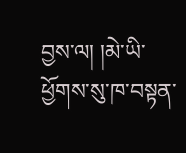བྱས་ལ། །མེ་ཡི་ཕྱོགས་སུ་ཁ་བསྟན་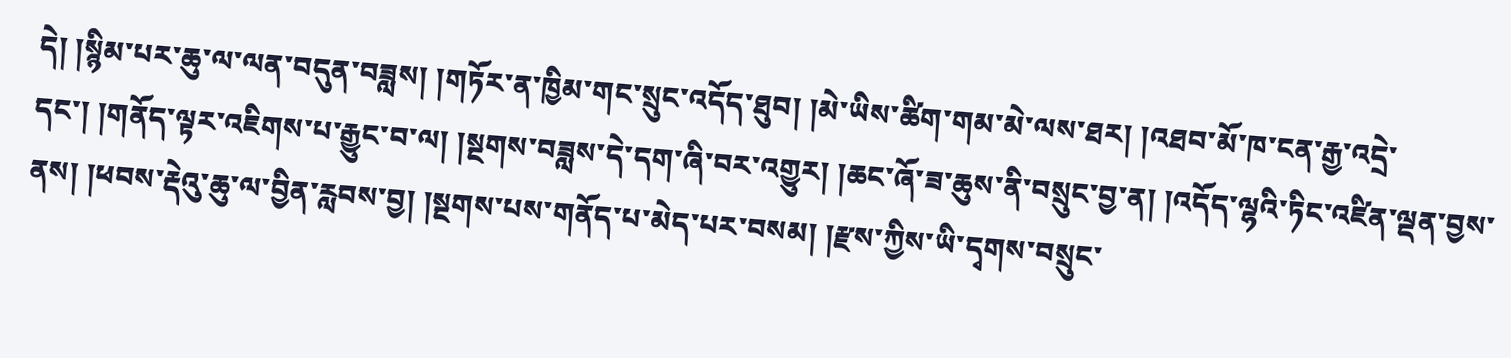དེ། །སྙིམ་པར་ཆུ་ལ་ལན་བདུན་བཟླས། །གཏོར་ན་ཁྱིམ་གང་སྲུང་འདོད་ཐུབ། །མེ་ཡིས་ཚིག་གམ་མེ་ལས་ཐར། །འཐབ་མོ་ཁ་ངན་རྒྱ་འདྲེ་དང་། །གནོད་ལྟར་འཇིགས་པ་རྒྱུང་བ་ལ། །སྔགས་བཟླས་དེ་དག་ཞི་བར་འགྱུར། །ཆང་ཞོ་ཟ་ཆུས་ནི་བསྲུང་བྱ་ན། །འདོད་ལྷའི་ཏིང་འཛིན་ལྡན་བྱས་ནས། །ཕབས་རྡེའུ་ཆུ་ལ་བྱིན་རླབས་བྱ། །སྔགས་པས་གནོད་པ་མེད་པར་བསམ། །རྫས་ཀྱིས་ཡི་དྭགས་བསྲུང་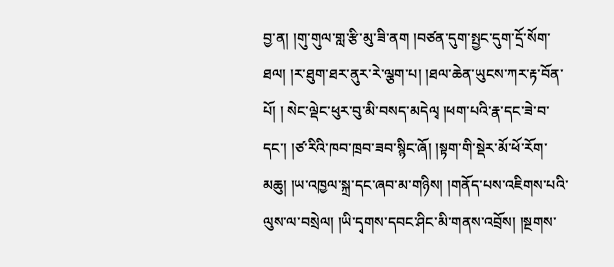བྱ་ན། །གུ་གུལ་གླ་རྩི་མུ་ཟི་ནག །བཙན་དུག་སྤྱང་དུག་དྲོ་སོག་ཐལ། །ར་ཐུག་ཐར་ནུར་རེ་ལྕག་པ། །ཐལ་ཆེན་ཡུངས་ཀར་རྟ་བོན་པོ། ། སེང་ལྡེང་ཕུར་བུ་མི་བསད་མདེལྭ །ཕག་པའི་རྣ་དང་ཟེ་བ་དང་། །ཙ་རིའི་ཁབ་ཁྲབ་ཟབ་སྙིང་ཞོ། །སྟག་གི་སྡེར་མོ་ཕོ་རོག་མཆུ། །ཡ་འཁྱལ་སྐྲ་དང་ཞབ་མ་གཉིས། །གནོད་པས་འཇིགས་པའི་ལུས་ལ་བསྲེལ། །ཡི་དྭགས་དབང་ཤིང་མི་གནས་འབྲོས། །སྔགས་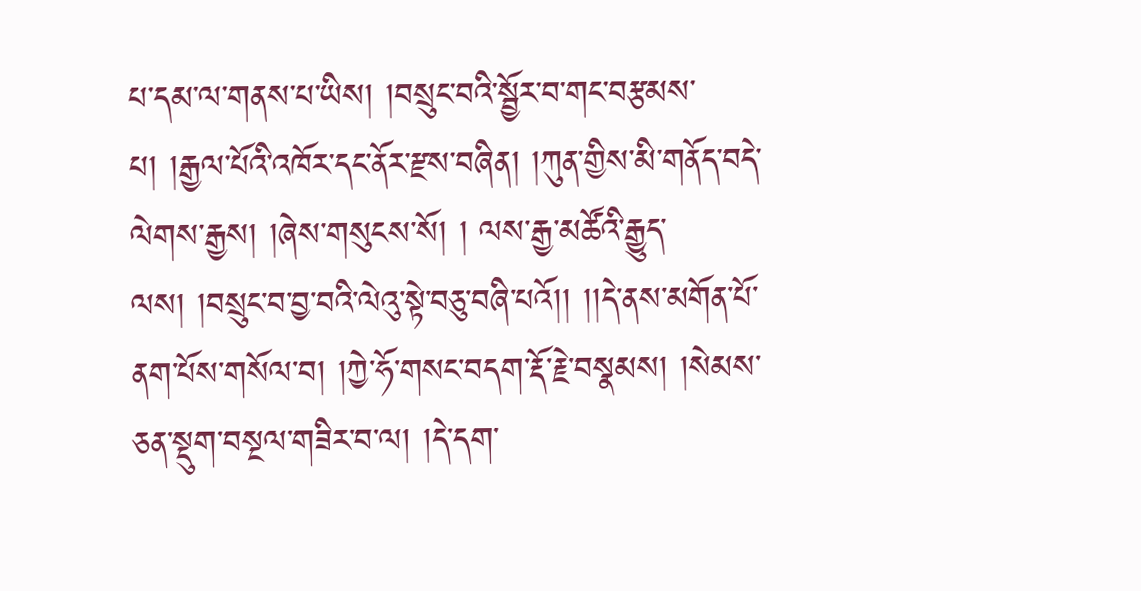པ་དམ་ལ་གནས་པ་ཡིས། །བསྲུང་བའི་སྦྱོར་བ་གང་བརྩམས་པ། །རྒྱལ་པོའི་འཁོར་དང་ནོར་རྫས་བཞིན། །ཀུན་གྱིས་མི་གནོད་བདེ་ལེགས་རྒྱས། །ཞེས་གསུངས་སོ། ། ལས་རྒྱ་མཚོའི་རྒྱུད་ལས། །བསྲུང་བ་བྱ་བའི་ལེའུ་སྟེ་བཅུ་བཞི་པའོ།། །།དེ་ནས་མགོན་པོ་ནག་པོས་གསོལ་བ། །ཀྱེ་ཧོ་གསང་བདག་རྡོ་རྗེ་བསྣམས། །སེམས་ཅན་སྡུག་བསྔལ་གཟིར་བ་ལ། །དེ་དག་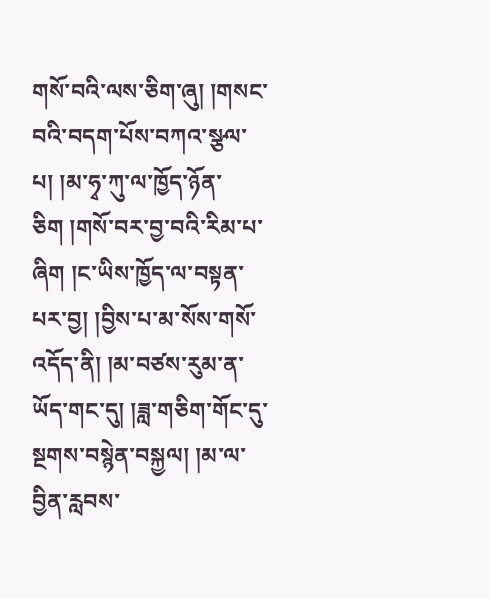གསོ་བའི་ལས་ཅིག་ཞུ། །གསང་བའི་བདག་པོས་བཀའ་སྩལ་པ། །མ་ཧྭ་ཀུ་ལ་ཁྱོད་ཉོན་ཅིག །གསོ་བར་བྱ་བའི་རིམ་པ་ཞིག །ང་ཡིས་ཁྱོད་ལ་བསྟན་པར་བྱ། །བྱིས་པ་མ་སོས་གསོ་འདོད་ནི། །མ་བཙས་རུམ་ན་ཡོད་གང་དུ། །ཟླ་གཅིག་གོང་དུ་སྔགས་བསྙེན་བསྐྱལ། །མ་ལ་བྱིན་རླབས་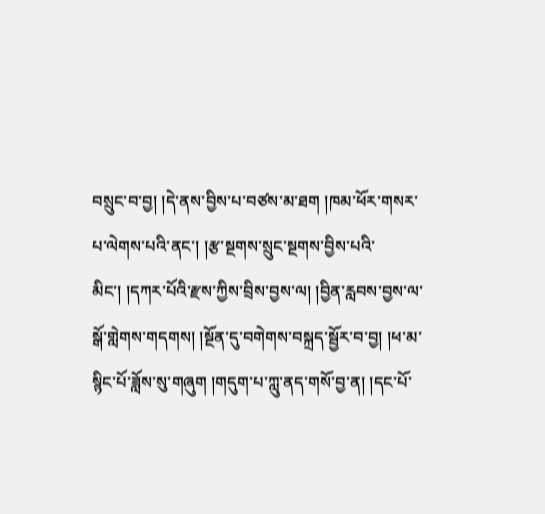བསྲུང་བ་བྱ། །དེ་ནས་བྱིས་པ་བཙས་མ་ཐག །ཁམ་ཕོར་གསར་པ་ལེགས་པའི་ནང་། །རྩ་སྔགས་སྲུང་སྔགས་བྱིས་པའི་མིང་། །དཀར་པོའི་རྫས་ཀྱིས་བྲིས་བྱས་ལ། །བྱིན་རླབས་བྱས་ལ་སྒོ་གླེགས་གདགས། །སྔོན་དུ་བགེགས་བསྐྲད་སྦྱོར་བ་བྱ། །ཕ་མ་སྙིང་པོ་ཟློས་སུ་གཞུག །གདུག་པ་ཀླུ་ནད་གསོ་བྱ་ན། །དང་པོ་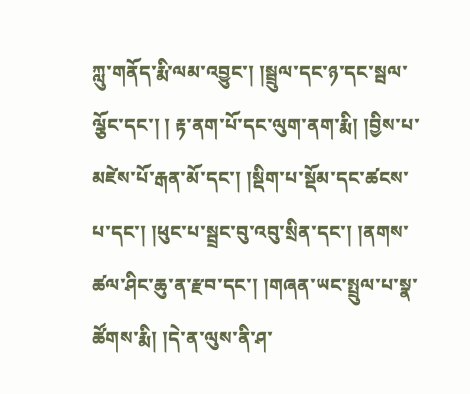ཀླུ་གནོད་རྨི་ལམ་འབྱུང་། །སྦྲུལ་དང་ཉ་དང་སྦལ་ལྕོང་དང་། ། རྟ་ནག་པོ་དང་ལུག་ནག་རྨི། །བྱིས་པ་མཛེས་པོ་རྒན་མོ་དང་། །སྡིག་པ་སྡོམ་དང་ཚངས་པ་དང་། །ཕུང་པ་སྦྲང་བུ་འབུ་སྲིན་དང་། །ནགས་ཚལ་ཤིང་ཆུ་ན་རྫབ་དང་། །གཞན་ཡང་སྤྲུལ་པ་སྣ་ཚོགས་རྨི། །དེ་ན་ལུས་ནི་ཤ་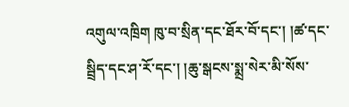འགུལ་འཁྲིག ཁུ་བ་སྲིན་དང་ཐོར་བོ་དང་། །ཚ་དང་སྦྲིད་དང་ཤ་རོ་དང་། །ཆུ་སྒངས་སྨྲ་སེར་མི་སོས་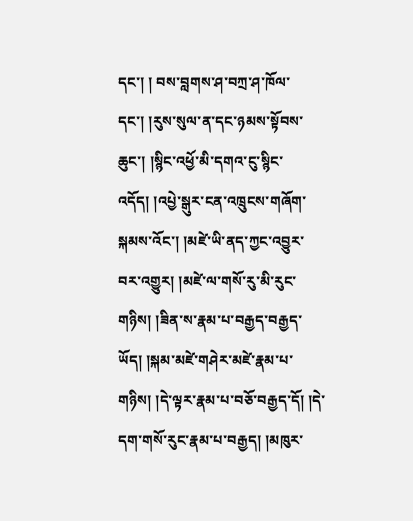དང་། ། བས་བླགས་ཤ་བཀྲ་ཤ་ཁོལ་དང་། །རུས་སུལ་ན་དང་ཉམས་སྟོབས་ཆུང་། །སྙིང་འཕྱོ་མི་དགའ་ངུ་སྙིང་འདོད། །འཔྱེ་སྒུར་ངན་འཁྲུངས་གཞོག་སྐམས་འོང་། །མཛེ་ཡི་ནད་ཀྱང་འབྱུར་བར་འགྱུར། །མཛེ་ལ་གསོ་རུ་མི་རུང་གཉིས། །ཟིན་ས་རྣམ་པ་བརྒྱད་བརྒྱད་ཡོད། །སྐམ་མཛེ་གཤེར་མཛེ་རྣམ་པ་གཉིས། །དེ་ལྟར་རྣམ་པ་བཅོ་བརྒྱད་དོ། །དེ་དག་གསོ་རུང་རྣམ་པ་བརྒྱད། །མཁུར་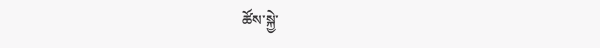ཚོས་སྐྱེ་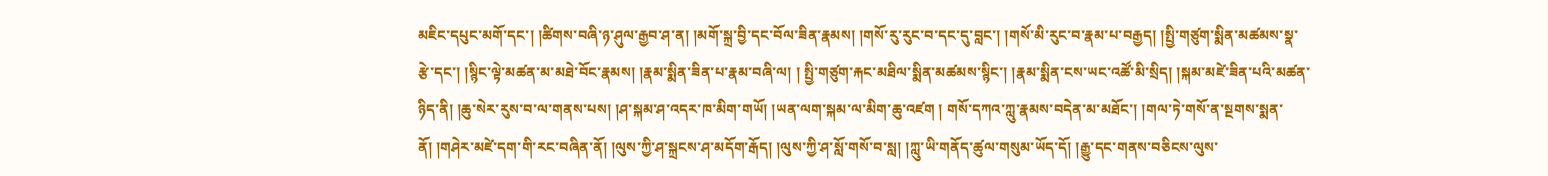མཇིང་དཔུང་མགོ་དང་། །ཚིགས་བཞི་ཉ་ཤུལ་རྒྱབ་ཤ་ན། །མགོ་སྐྲ་བྱི་དང་བོལ་ཟིན་རྣམས། །གསོ་རུ་རུང་བ་དང་དུ་བླང་། །གསོ་མི་རུང་བ་རྣམ་པ་བརྒྱད། །སྤྱི་གཙུག་སྨིན་མཚམས་སྣ་རྩེ་དང་། །སྙིང་ལྟེ་མཚན་མ་མཐེ་བོང་རྣམས། །རྣམ་སྨིན་ཟིན་པ་རྣམ་བཞི་ལ། ། སྤྱི་གཙུག་རྐང་མཐིལ་སྨིན་མཚམས་སྙིང་། །རྣམ་སྨིན་ངས་ཡང་འཚོ་མི་སྲིད། །སྐམ་མཛེ་ཟིན་པའི་མཚན་ཉིད་ནི། །ཆུ་སེར་རུས་བ་ལ་གནས་པས། །ཤ་སྐམ་ཤ་འདར་ཁ་མིག་གཡོ། །ཡན་ལག་སྐམ་ལ་མིག་ཆུ་འཛག ། གསོ་དཀའ་ཀླུ་རྣམས་བདེན་མ་མཐོང་། །གལ་ཏེ་གསོ་ན་སྔགས་སྨན་ནོ། །གཤེར་མཛེ་དག་གི་རང་བཞིན་ནོ། །ལུས་ཀྱི་ཤ་སྐྲངས་ཤ་མདོག་རྒོད། །ལུས་ཀྱི་ཤ་སློ་གསོ་བ་སླ། །ཀླུ་ཡི་གནོད་ཚུལ་གསུམ་ཡོད་དོ། །རྒྱུ་དང་གནས་བཅིངས་ལུས་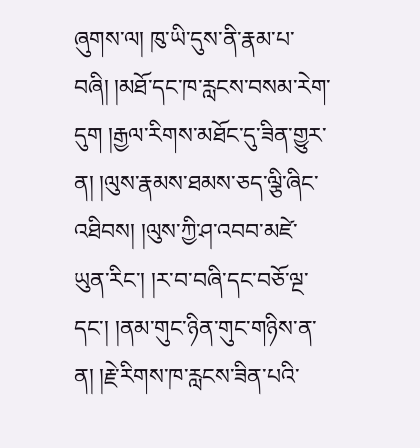ཞུགས་ལ། ཁུ་ཡི་དུས་ནི་རྣམ་པ་བཞི། །མཐོ་དང་ཁ་རླངས་བསམ་རེག་དུག །རྒྱལ་རིགས་མཐོང་དུ་ཟིན་གྱུར་ན། །ལུས་རྣམས་ཐམས་ཅད་ལྕི་ཞིང་འཐིབས། །ལུས་ཀྱི་ཤ་འབབ་མཛེ་ཡུན་རིང་། །ར་བ་བཞི་དང་བཅོ་ལྔ་དང་། །ནམ་གུང་ཉིན་གུང་གཉིས་ན་ན། །རྗེ་རིགས་ཁ་རླངས་ཟིན་པའི་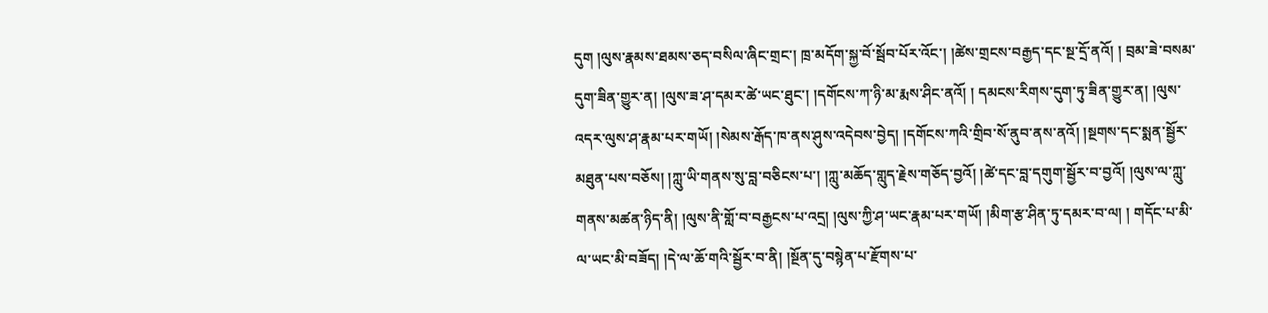དུག །ལུས་རྣམས་ཐམས་ཅད་བསིལ་ཞིང་གྲང་། ཁྲ་མདོག་སྐྱ་བོ་སྦོབ་པོར་འོང་། །ཚེས་གྲངས་བརྒྱད་དང་སྔ་དྲོ་ནའོ། ། བྲམ་ཟེ་བསམ་དུག་ཟིན་གྱུར་ན། །ལུས་ཟ་ཤ་དམར་ཚེ་ཡང་ཐུང་། །དགོངས་ཀ་ཉི་མ་རྨས་ཤིང་ནའོ། ། དམངས་རིགས་དུག་ཏུ་ཟིན་གྱུར་ན། །ལུས་འདར་ལུས་ཤ་རྣམ་པར་གཡོ། །སེམས་རྒོད་ཁ་ནས་ཤུས་འདེབས་བྱེད། །དགོངས་ཀའི་གྲིབ་སོ་ནུབ་ནས་ནའོ། །སྔགས་དང་སྨན་སྦྱོར་མཐུན་པས་བཅོས། །ཀླུ་ཡི་གནས་སུ་བླ་བཅིངས་པ་། །ཀླུ་མཆོད་གླུད་རྗེས་གཅོད་བྱའོ། །ཚེ་དང་བླ་དགུག་སྦྱོར་བ་བྱའོ། །ལུས་ལ་ཀླུ་གནས་མཚན་ཉིད་ནི། །ལུས་ནི་གློ་བ་བརྒྱངས་པ་འདྲ། །ལུས་ཀྱི་ཤ་ཡང་རྣམ་པར་གཡོ། །མིག་རྩ་ཤིན་ཏུ་དམར་བ་ལ། ། གདོང་པ་མི་ལ་ཡང་མི་བཟོད། །དེ་ལ་ཆོ་གའི་སྦྱོར་བ་ནི། །སྔོན་དུ་བསྙེན་པ་རྫོགས་པ་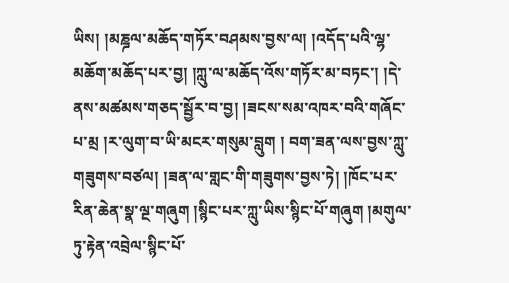ཡིས། །མཎྜལ་མཆོད་གཏོར་བཤམས་བྱས་ལ། །འདོད་པའི་ལྷ་མཆོག་མཆོད་པར་བྱ། །ཀླུ་ལ་མཆོད་འོས་གཏོར་མ་བཏང་། །དེ་ནས་མཚམས་གཅད་སྦྱོར་བ་བྱ། །ཟངས་སམ་འཁར་བའི་གཞོང་པ་མྲ །ར་ལུག་བ་ཡི་མངར་གསུམ་བླུག ། བག་ཟན་ལས་བྱས་ཀླུ་གཟུགས་བཙལ། །ཟན་ལ་གླང་གི་གཟུགས་བྱས་ཏེ། །ཁོང་པར་རིན་ཆེན་སྣ་ལྔ་གཞུག །སྙིང་པར་ཀླུ་ཡིས་སྙིང་པོ་གཞུག །མགུལ་ཏུ་རྟེན་འབྲེལ་སྙིང་པོ་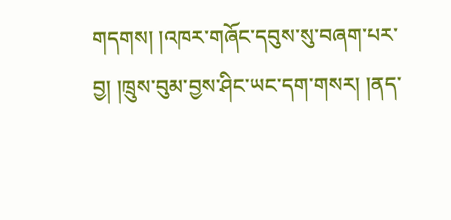གདགས། །འཁར་གཞོང་དབུས་སུ་བཞག་པར་བྱ། །ཁྲུས་བུམ་བྱས་ཤིང་ཡང་དག་གསར། །ནད་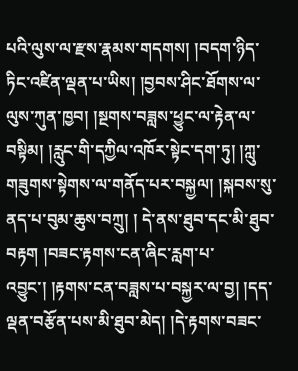པའི་ལུས་ལ་རྫས་རྣམས་གདགས། །བདག་ཉིད་ཏིང་འཛིན་ལྡན་པ་ཡིས། །བྱབས་ཤིང་ཐོགས་ལ་ལུས་ཀུན་ཁྱབ། །སྔགས་བཟླས་ཕྱུང་ལ་རྟེན་ལ་བསྟིམ། །རླུང་གི་དཀྱིལ་འཁོར་སྟེང་དག་ཏུ། །ཀླུ་གཟུགས་སྟེགས་ལ་གནོད་པར་བསྐྱལ། །སྐབས་སུ་ནད་པ་བུམ་ཆུས་བཀྲུ། ། དེ་ནས་ཐུབ་དང་མི་ཐུབ་བརྟག །བཟང་རྟགས་ངན་ཞིང་རླག་པ་འབྱུང་། །རྟགས་ངན་བཟླས་པ་བསྐྱར་ལ་བྱ། །དད་ལྡན་བརྩོན་པས་མི་ཐུབ་མེད། །དེ་རྟགས་བཟང་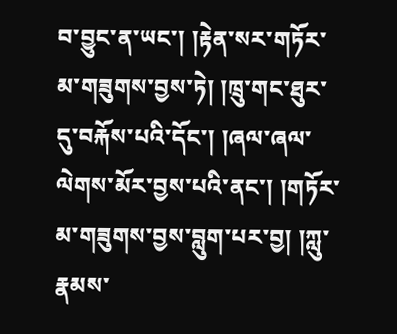བ་བྱུང་ན་ཡང་། །རྟེན་སར་གཏོར་མ་གཟུགས་བྱས་ཏེ། །ཁྲུ་གང་ཐུར་དུ་བརྐོས་པའི་དོང་། །ཞལ་ཞལ་ལེགས་མོར་བྱས་པའི་ནང་། །གཏོར་མ་གཟུགས་བྱས་བླུག་པར་བྱ། །ཀླུ་རྣམས་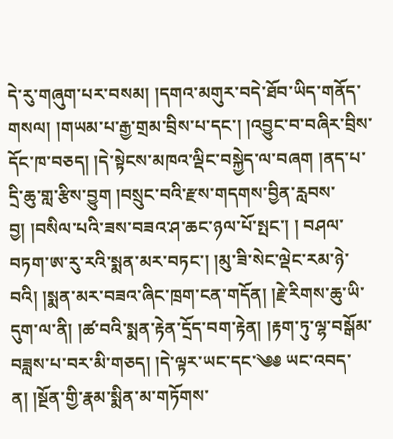དེ་རུ་གཞུག་པར་བསམ། །དགའ་མགུར་བདེ་ཐོབ་ཡིད་གནོད་གསལ། །གཡམ་པ་རྒྱ་གྲམ་བྲིས་པ་དང་། །འབྱུང་བ་བཞིར་བྲིས་དོང་ཁ་བཅད། །དེ་སྟེངས་མཁའ་ལྡིང་བསྐྱེད་ལ་བཞག །ནད་པ་དྲི་ཆུ་གླ་རྩིས་བྱུག །བསྲུང་བའི་རྫས་གདགས་བྱིན་རླབས་བྱ། །བསིལ་པའི་ཟས་བཟའ་ཤ་ཆང་ཉལ་པོ་སྤང་། ། བཤལ་བཏག་ཨ་རུ་རའི་སྨན་མར་བཏང་། །མུ་ཟི་སེང་ལྡེང་རམ་ཉེ་བའི། །སྨན་མར་བཟའ་ཞིང་ཁྲག་ངན་གདོན། །རྗེ་རིགས་ཆུ་ཡི་དུག་ལ་ནི། །ཚ་བའི་སྨན་རྟེན་དྲོད་བག་རྟེན། །རྟག་ཏུ་ལྷ་བསྒོམ་བཟླས་པ་བར་མི་གཅད། །དེ་ལྟར་ཡང་དང་༄༅ ཡང་འབད་ན། །སྔོན་གྱི་རྣམ་སྨིན་མ་གཏོགས་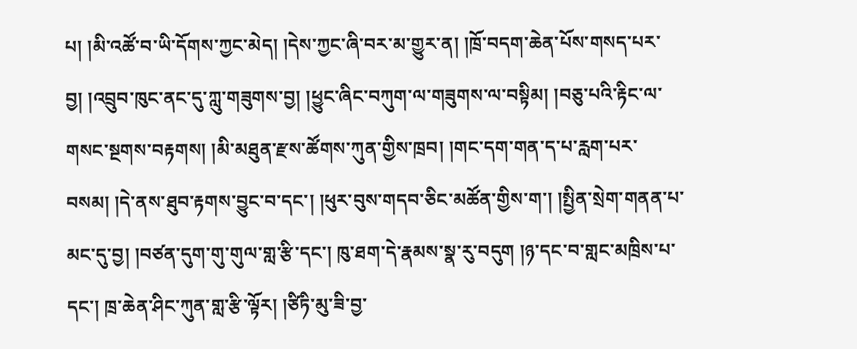པ། །མི་འཚོ་བ་ཡི་དོགས་ཀྱང་མེད། །དེས་ཀྱང་ཞི་བར་མ་གྱུར་ན། །ཁྲོ་བདག་ཆེན་པོས་གསད་པར་བྱ། །འབྲུབ་ཁུང་ནང་དུ་ཀླུ་གཟུགས་བྱ། །ཕྱུང་ཞིང་བཀུག་ལ་གཟུགས་ལ་བསྟིམ། །བཅུ་པའི་རྟིང་ལ་གསང་སྔགས་བརྟགས། །མི་མཐུན་རྫས་ཚོགས་ཀུན་གྱིས་ཁྲབ། །གང་དག་གན་ད་པ་རླག་པར་བསམ། །དེ་ནས་ཐུབ་རྟགས་བྱུང་བ་དང་། །ཕུར་བུས་གདབ་ཅིང་མཚོན་གྱིས་ག་། །སྤྱིན་སྲེག་གནན་པ་མང་དུ་བྱ། །བཙན་དུག་གུ་གུལ་གླ་རྩི་དང་། ཁུ་ཐག་དེ་རྣམས་སྣ་རུ་བདུག །ཉ་དང་བ་གླང་མཁྲིས་པ་དང་། ཁྲ་ཆེན་ཤིང་ཀུན་གླ་རྩི་ལྟོར། །ཙིཏི་མུ་ཟི་བྱ་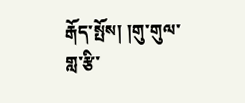རྒོད་སྤོས། །གུ་གུལ་གླ་རྩི་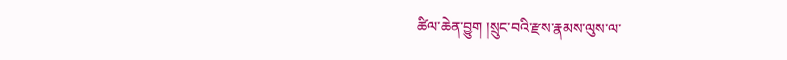ཚིལ་ཆེན་བྱུག །སྲུང་བའི་རྫས་རྣམས་ལུས་ལ་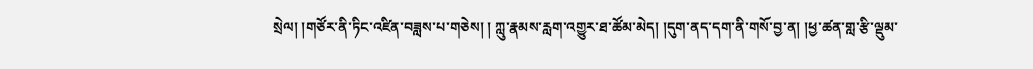སྲེལ། །གཙོར་ནི་ཏིང་འཛིན་བཟླས་པ་གཅེས། ། ཀླུ་རྣམས་རླག་འགྱུར་ཐ་ཚོམ་མེད། །དུག་ནད་དག་ནི་གསོ་བྱ་ན། །ཕྱ་ཚན་གླ་རྩི་ལྡུམ་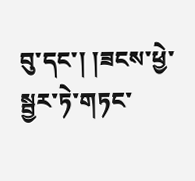བུ་དང་། །ཟངས་ཕྱེ་སྦྱར་ཏེ་གཏང་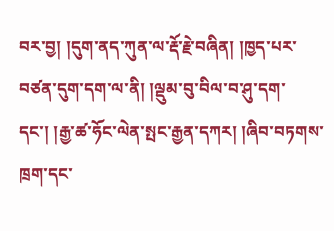བར་བྱ། །དུག་ནད་ཀུན་ལ་རྡོ་རྗེ་བཞིན། །ཁྱད་པར་བཙན་དུག་དག་ལ་ནི། །ལྡུམ་བུ་བིལ་བ་ཤུ་དག་དང་། །རྒྱ་ཚ་ཧོང་ལེན་སྤང་རྒྱན་དཀར། །ཞིབ་བཏགས་ཁྲག་དང་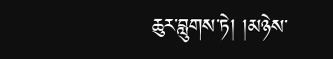ཆུར་བླུགས་ཏེ། །མཉེས་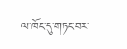ལ་ཁོང་དུ་གཏང་བར་